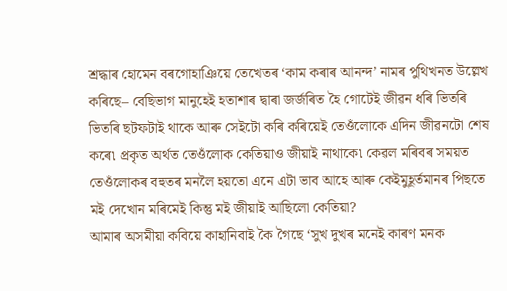শ্রদ্ধাৰ হোমেন বৰগোহাঞিয়ে তেখেতৰ ‘কাম কৰাৰ আনন্দ’ নামৰ পুথিখনত উল্লেখ কৰিছে– বেছিভাগ মানুহেই হতাশাৰ দ্বাৰা জর্জৰিত হৈ গোটেই জীৱন ধৰি ভিতৰি ভিতৰি ছটফটাই থাকে আৰু সেইটো কৰি কৰিয়েই তেওঁলোকে এদিন জীৱনটো শেষ কৰে৷ প্রকৃত অর্থত তেওঁলোক কেতিয়াও জীয়াই নাথাকে৷ কেৱল মৰিবৰ সময়ত তেওঁলোকৰ বহুতৰ মনলৈ হয়তো এনে এটা ভাব আহে আৰু কেইমুহূর্তমানৰ পিছতে মই দেখোন মৰিমেই কিন্তু মই জীয়াই আছিলো কেতিয়া?
আমাৰ অসমীয়া কবিয়ে কাহানিবাই কৈ গৈছে ‘সুখ দুখৰ মনেই কাৰণ মনক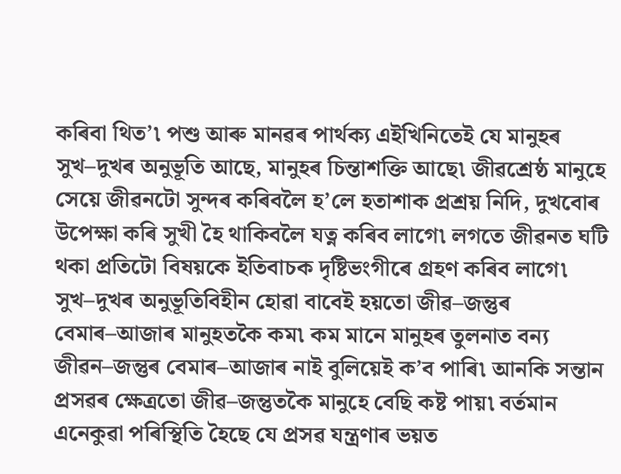কৰিবা থিত’৷ পশু আৰু মানৱৰ পার্থক্য এইখিনিতেই যে মানুহৰ সুখ–দুখৰ অনুভূতি আছে, মানুহৰ চিন্তাশক্তি আছে৷ জীৱশ্রেষ্ঠ মানুহে সেয়ে জীৱনটো সুন্দৰ কৰিবলৈ হ’লে হতাশাক প্রশ্রয় নিদি, দুখবোৰ উপেক্ষা কৰি সুখী হৈ থাকিবলৈ যত্ন কৰিব লাগে৷ লগতে জীৱনত ঘটি থকা প্রতিটো বিষয়কে ইতিবাচক দৃষ্টিভংগীৰে গ্রহণ কৰিব লাগে৷ সুখ–দুখৰ অনুভূতিবিহীন হোৱা বাবেই হয়তো জীৱ–জন্তুৰ বেমাৰ–আজাৰ মানুহতকৈ কম৷ কম মানে মানুহৰ তুলনাত বন্য জীৱন–জন্তুৰ বেমাৰ–আজাৰ নাই বুলিয়েই ক’ব পাৰি৷ আনকি সন্তান প্রসৱৰ ক্ষেত্রতো জীৱ–জন্তুতকৈ মানুহে বেছি কষ্ট পায়৷ বর্তমান এনেকুৱা পৰিস্থিতি হৈছে যে প্রসৱ যন্ত্রণাৰ ভয়ত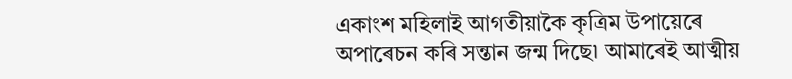একাংশ মহিলাই আগতীয়াকৈ কৃত্রিম উপায়েৰে অপাৰেচন কৰি সন্তান জন্ম দিছে৷ আমাৰেই আত্মীয়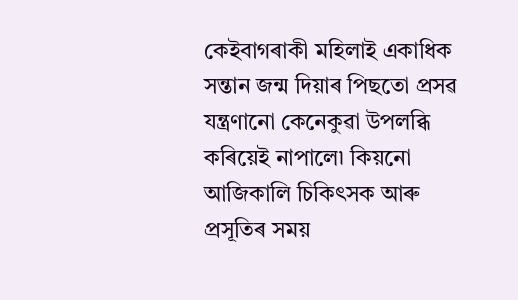কেইবাগৰাকী মহিলাই একাধিক সন্তান জন্ম দিয়াৰ পিছতো প্রসৱ যন্ত্রণানো কেনেকুৱা উপলব্ধি কৰিয়েই নাপালে৷ কিয়নো আজিকালি চিকিৎসক আৰু প্রসূতিৰ সময়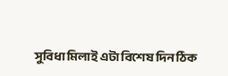সুবিধা মিলাই এটা বিশেষ দিন ঠিক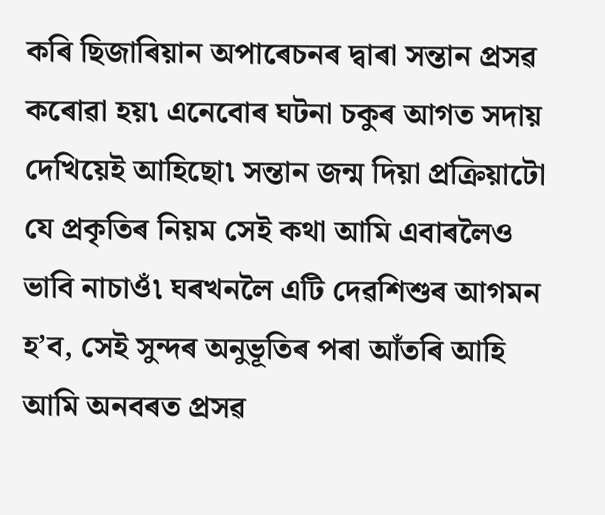কৰি ছিজাৰিয়ান অপাৰেচনৰ দ্বাৰা সন্তান প্রসৱ কৰোৱা হয়৷ এনেবোৰ ঘটনা চকুৰ আগত সদায় দেখিয়েই আহিছো৷ সন্তান জন্ম দিয়া প্রক্রিয়াটো যে প্রকৃতিৰ নিয়ম সেই কথা আমি এবাৰলৈও ভাবি নাচাওঁ৷ ঘৰখনলৈ এটি দেৱশিশুৰ আগমন হ’ব, সেই সুন্দৰ অনুভূতিৰ পৰা আঁতৰি আহি আমি অনবৰত প্রসৱ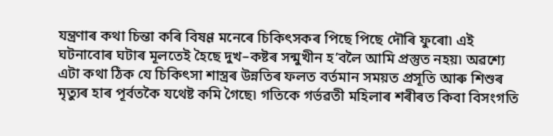যন্ত্রণাৰ কথা চিন্তা কৰি বিষণ্ণ মনেৰে চিকিৎসকৰ পিছে পিছে দৌৰি ফুৰো৷ এই ঘটনাবোৰ ঘটাৰ মূলতেই হৈছে দুখ–কষ্টৰ সন্মুখীন হ’বলৈ আমি প্রস্তুত নহয়৷ অৱশ্যে এটা কথা ঠিক যে চিকিৎসা শাস্ত্রৰ উন্নতিৰ ফলত বর্তমান সময়ত প্রসূতি আৰু শিশুৰ মৃত্যুৰ হাৰ পূর্বতকৈ যথেষ্ট কমি গৈছে৷ গতিকে গর্ভৱতী মহিলাৰ শৰীৰত কিবা বিসংগতি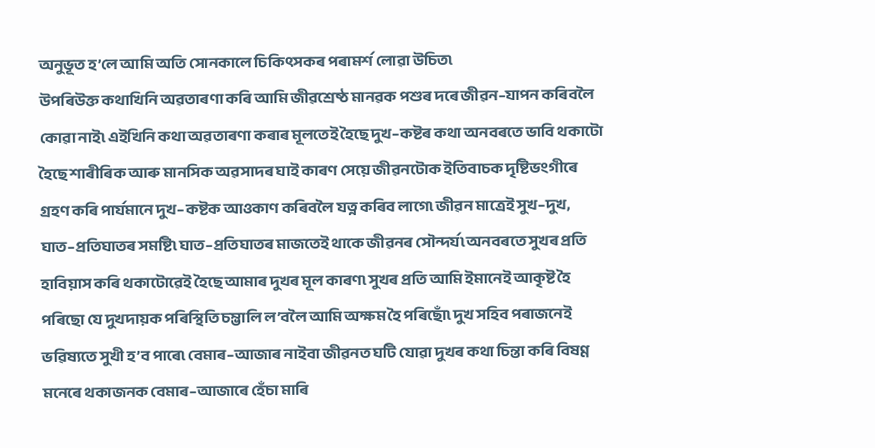অনুভূত হ’লে আমি অতি সোনকালে চিকিৎসকৰ পৰামর্শ লোৱা উচিত৷
উপৰিউক্ত কথাখিনি অৱতাৰণা কৰি আমি জীৱশ্রেষ্ঠ মানৱক পশুৰ দৰে জীৱন–যাপন কৰিবলৈ কোৱা নাই৷ এইখিনি কথা অৱতাৰণা কৰাৰ মূলতেই হৈছে দুখ–কষ্টৰ কথা অনবৰতে ভাবি থকাটো হৈছে শাৰীৰিক আৰু মানসিক অৱসাদৰ ঘাই কাৰণ সেয়ে জীৱনটোক ইতিবাচক দৃষ্টিভংগীৰে গ্রহণ কৰি পার্যমানে দুখ–কষ্টক আওকাণ কৰিবলৈ যত্ন কৰিব লাগে৷ জীৱন মাত্রেই সুখ–দুখ, ঘাত–প্রতিঘাতৰ সমষ্টি৷ ঘাত–প্রতিঘাতৰ মাজতেই থাকে জীৱনৰ সৌন্দর্য৷ অনবৰতে সুখৰ প্রতি হাবিয়াস কৰি থকাটোৱেই হৈছে আমাৰ দুখৰ মূল কাৰণ৷ সুখৰ প্রতি আমি ইমানেই আকৃষ্ট হৈ পৰিছো যে দুখদায়ক পৰিস্থিতি চম্ভালি ল’বলৈ আমি অক্ষম হৈ পৰিছোঁ৷ দুখ সহিব পৰাজনেই ভৱিষ্যতে সুখী হ’ব পাৰে৷ বেমাৰ–আজাৰ নাইবা জীৱনত ঘটি যোৱা দুখৰ কথা চিন্তা কৰি বিষণ্ণ মনেৰে থকাজনক বেমাৰ–আজাৰে হেঁচা মাৰি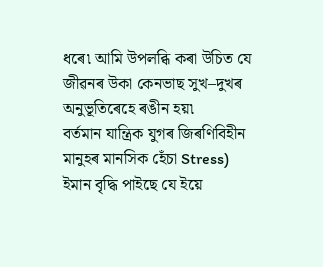ধৰে৷ আমি উপলব্ধি কৰা উচিত যে জীৱনৰ উকা কেনভাছ সুখ–দুখৰ অনুভূতিৰেহে ৰঙীন হয়৷
বর্তমান যান্ত্রিক যুগৰ জিৰণিবিহীন মানুহৰ মানসিক হেঁচা Stress) ইমান বৃদ্ধি পাইছে যে ইয়ে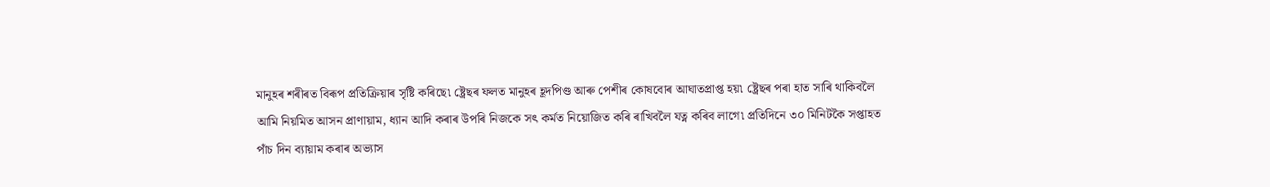মানুহৰ শৰীৰত বিৰূপ প্রতিক্রিয়াৰ সৃষ্টি কৰিছে৷ ষ্ট্রেছৰ ফলত মানুহৰ হূদপিণ্ড আৰু পেশীৰ কোষবোৰ আঘাতপ্রাপ্ত হয়৷ ষ্ট্রেছৰ পৰা হাত সাৰি থাকিবলৈ আমি নিয়মিত আসন প্রাণায়াম, ধ্যান আদি কৰাৰ উপৰি নিজকে সৎ কর্মত নিয়োজিত কৰি ৰাখিবলৈ যত্ন কৰিব লাগে৷ প্রতিদিনে ৩০ মিনিটকৈ সপ্তাহত পাঁচ দিন ব্যায়াম কৰাৰ অভ্যাস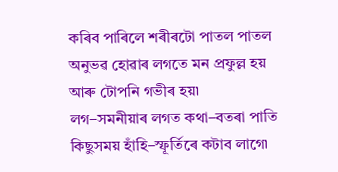কৰিব পাৰিলে শৰীৰটো পাতল পাতল অনুভৱ হোৱাৰ লগতে মন প্রফুল্ল হয় আৰু টোপনি গভীৰ হয়৷ লগ–সমনীয়াৰ লগত কথা–বতৰা পাতি কিছুসময় হাঁহি–স্ফূর্তিৰে কটাব লাগে৷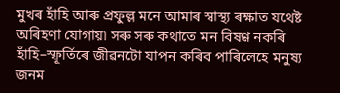মুখৰ হাঁহি আৰু প্রফুল্ল মনে আমাৰ স্বাস্থ্য ৰক্ষাত যথেষ্ট অৰিহণা যোগায়৷ সৰু সৰু কথাতে মন বিষণ্ণ নকৰি হাঁহি–স্ফূর্তিৰে জীৱনটো যাপন কৰিব পাৰিলেহে মনুষ্য জনম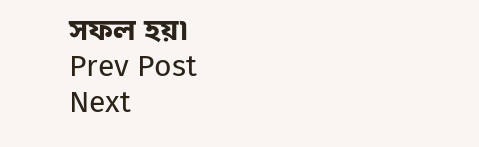সফল হয়৷
Prev Post
Next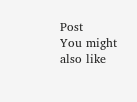Post
You might also like